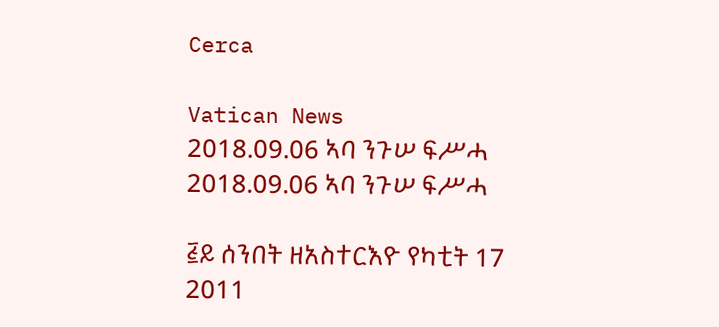Cerca

Vatican News
2018.09.06 ኣባ ንጉሠ ፍሥሓ 2018.09.06 ኣባ ንጉሠ ፍሥሓ

፭ይ ሰንበት ዘአስተርእዮ የካቲት 17 2011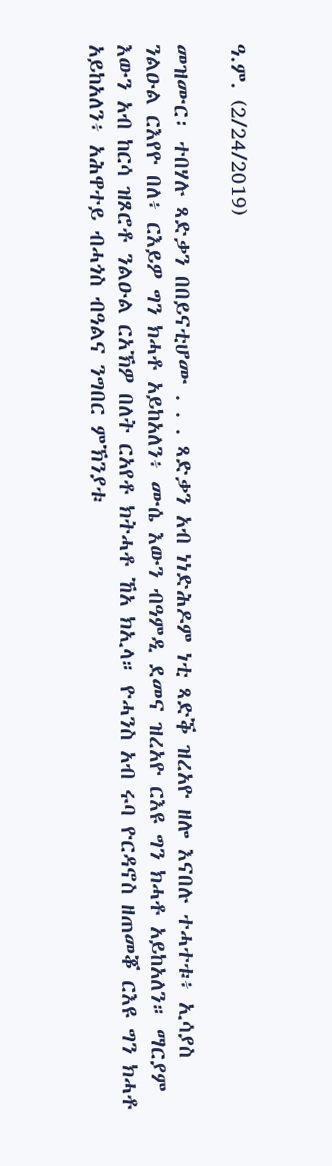ዓ.ም. (2/24/2019)

መዝሙር፡ ተበሃሉ ጻድቃን በበይናቲሆሙ . . . ጻድቃን አብ ነነድሕዶም ነቲ ጻድቕ ዝረአዮ ዘሎ እናበሉ ተሓተቱ፥ ኢሳያስ ንልዑል ርእየዮ በለ፥ ርእይዎ ግን ክሓቶ አይከአለን፥ ሙሴ እውን ብዓምዲ ደመና ዝረአዮ ርእዩ ግን ክሓቶ አይከአለን። ማርያም እውን አብ ከርሳ ዝጾሮቶ ንልዑል ርአኽዎ በለት ርአየቶ ክትሓቶ ኸአ ክኢላ። ዮሓንስ አብ ሩባ ዮርዳኖስ ዘጠመቖ ርእዩ ግን ክሓቶ አይከአለን፥ አሕዋተይ ብሓጎስ ብዓልና ንግበር ምኽንያቱ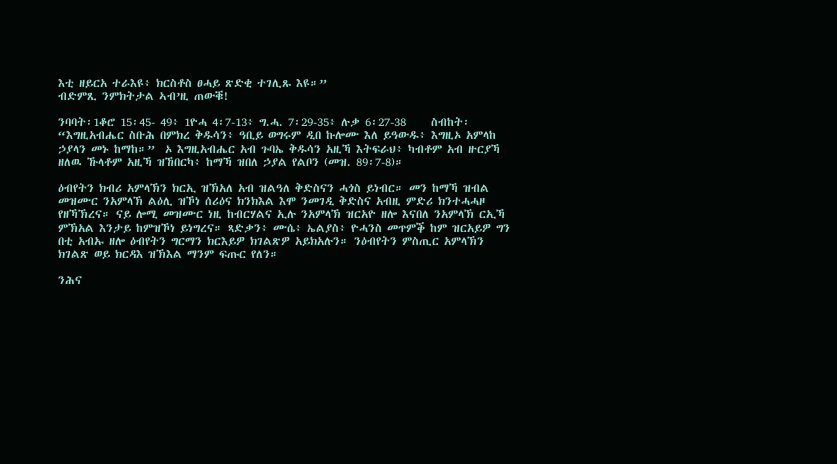እቲ ዘይርአ ተራእዩ፥ ክርስቶስ ፀሓይ ጽድቂ ተገሊጹ እዩ።”
ብድምጺ ንምክትታል ኣብ’ዚ ጠውቑ!

ንባባት፡1ቆሮ 15፡45- 49፥ 1ዮሓ 4፡7-13፥ ግ.ሓ. 7፡29-35፥ ሉቃ 6፡27-38     ስብከት፡“እግዚአብሔር ስቡሕ በምክረ ቅዱሳን፥ ዓቢይ ወግሩም ዲበ ኩሎሙ እለ ይዓውዱ፥ እግዚኦ አምላከ ኃያላን መኑ ከማከ።”  ኦ እግዚአብሔር አብ ጉባኤ ቅዱሳን አዚኻ እትፍራህ፥ ካብቶም አብ ዙርያኻ ዘለዉ ኹላቶም አዚኻ ዝኸበርካ፥ ከማኻ ዝበለ ኃያል የልቦን (መዝ. 89፡7-8)።

ዕብየትን ክብሪ አምላኽን ክርኢ ዝኽአለ አብ ዝልዓለ ቅድስናን ሓጎስ ይነብር። መን ከማኻ ዝብል መዝሙር ንአምላኽ ልዕሊ ዝኾነ ሰሪዕና ክንክእል እሞ ንመገዲ ቅድስና አብዚ ምድሪ ክንተሓሓዞ የዘኻኽረና። ናይ ሎሚ መዝሙር ነዚ ከብርሃልና ኢሉ ንአምላኽ ዝርአዮ ዘሎ እናበለ ንአምላኽ ርኢኻ ምኽአል እንታይ ከምዝኾነ ይነግረና። ጻድቃን፥ ሙሴ፥ ኤልያስ፥ ዮሓንስ መጥምቕ ከም ዝርአይዎ ግን በቲ አብኡ ዘሎ ዕብየትን ግርማን ክርእይዎ ክገልጽዎ አይክአሉን። ንዕብየትን ምስጢር አምላኽን ክገልጽ ወይ ክርዳእ ዝኽእል ማንም ፍጡር የለን።

ንሕና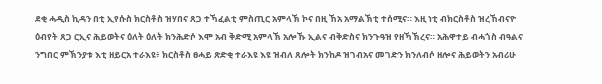ደቂ ሓዲስ ኪዳን በቲ ኢየሱስ ክርስቶስ ዝሃበና ጸጋ ተኻፈልቲ ምስጢር አምላኽ ኮና በዚ ኸአ አማልኽቲ ተሰሚና። እዚ ነቲ ብክርስቶስ ዝረኸብናዮ ዕብየት ጸጋ ርኢና ሕይወትና ዕለት ዕለት ክንሕድሶ እሞ አብ ቅድሚ አምላኽ አሎኹ ኢልና ብቅድስና ክንጉዓዝ የዘኻኽረና። አሕዋተይ ብሓጎስ ብዓልና ንግበር ምኽንያቱ እቲ ዘይርአ ተራእዩ፥ ክርስቶስ ፀሓይ ጽድቂ ተራእዩ እዩ ዝብለ ጸሎት ክንከዶ ዝገብአና መገድን ክንለብሶ ዘሎና ሕይወትን አብሪሁ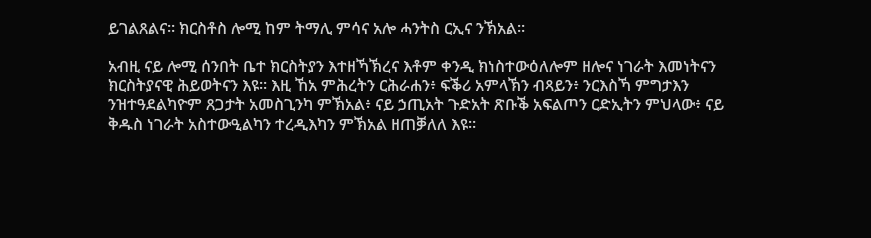ይገልጸልና። ክርስቶስ ሎሚ ከም ትማሊ ምሳና አሎ ሓንትስ ርኢና ንኽአል።

አብዚ ናይ ሎሚ ሰንበት ቤተ ክርስትያን እተዘኻኽረና እቶም ቀንዲ ክነስተውዕለሎም ዘሎና ነገራት እመነትናን ክርስትያናዊ ሕይወትናን እዩ። እዚ ኸአ ምሕረትን ርሕራሐን፥ ፍቕሪ አምላኽን ብጻይን፥ ንርእስኻ ምግታእን ንዝተዓደልካዮም ጸጋታት አመስጊንካ ምኽአል፥ ናይ ኃጢአት ጉድአት ጽቡቕ አፍልጦን ርድኢትን ምህላው፥ ናይ ቅዱስ ነገራት አስተውዒልካን ተረዲእካን ምኽአል ዘጠቓለለ እዩ።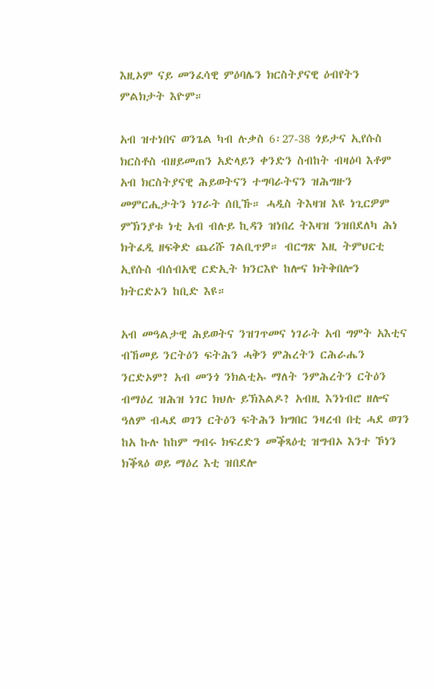እዚኦም ናይ መንፈሳዊ ምዕባሌን ክርስትያናዊ ዕብየትን ምልክታት እዮም።

አብ ዝተነበና ወንጌል ካብ ሉቃስ 6፡27-38 ጎይታና ኢየሱስ ክርስቶስ ብዘይመጠን አድላይን ቀንድን ስብከት ብዛዕባ እቶም አብ ክርስትያናዊ ሕይወትናን ተግባራትናን ዝሕግዙን መምርሒታትን ነገራት ሰቢኹ። ሓዲስ ትእዛዝ እዩ ነጊርዎም ምኽንያቱ ነቲ አብ ብሉይ ኪዳን ዝነበረ ትእዛዝ ንዝበደለካ ሕነ ክትፈዲ ዘፍቅድ ጨሪሹ ገልቢጥዎ። ብርግጽ እዚ ትምህርቲ ኢየሱስ ብሰብአዊ ርድኢት ክንርእዮ ከሎና ክትቅበሎን ክትርድኦን ከቢድ እዩ።

አብ መዓልታዊ ሕይወትና ንዝገጥመና ነገራት አብ ግምት አእቲና ብኸመይ ንርትዕን ፍትሕን ሓቅን ምሕረትን ርሕራሔን ንርድኦም? አብ መንጎ ንክልቲኡ ማለት ንምሕረትን ርትዕን ብማዕረ ዝሕዝ ነገር ክህሉ ይኽእልዶ? አብዚ እንነብሮ ዘሎና ዓለም ብሓደ ወገን ርትዕን ፍትሕን ክግበር ንዛረብ በቲ ሓደ ወገን ከአ ኩሉ ከከም ግብሩ ክፍረድን መቕጻዕቲ ዝግብኦ እንተ ኾነን ክቕጻዕ ወይ ማዕረ እቲ ዝበደሎ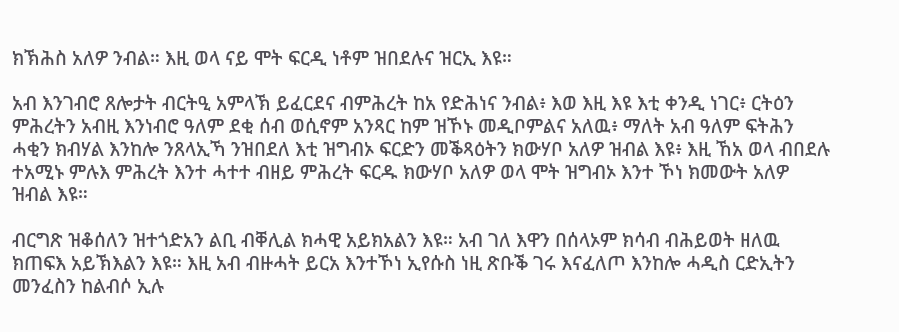ክኽሕስ አለዎ ንብል። እዚ ወላ ናይ ሞት ፍርዲ ነቶም ዝበደሉና ዝርኢ እዩ።

አብ እንገብሮ ጸሎታት ብርትዒ አምላኽ ይፈርደና ብምሕረት ከአ የድሕነና ንብል፥ እወ እዚ እዩ እቲ ቀንዲ ነገር፥ ርትዕን ምሕረትን አብዚ እንነብሮ ዓለም ደቂ ሰብ ወሲኖም አንጻር ከም ዝኾኑ መዲቦምልና አለዉ፥ ማለት አብ ዓለም ፍትሕን ሓቂን ክብሃል እንከሎ ንጸላኢኻ ንዝበደለ እቲ ዝግብኦ ፍርድን መቕጻዕትን ክውሃቦ አለዎ ዝብል እዩ፥ እዚ ኸአ ወላ ብበደሉ ተአሚኑ ምሉእ ምሕረት እንተ ሓተተ ብዘይ ምሕረት ፍርዱ ክውሃቦ አለዎ ወላ ሞት ዝግብኦ እንተ ኾነ ክመውት አለዎ ዝብል እዩ።

ብርግጽ ዝቆሰለን ዝተጎድአን ልቢ ብቐሊል ክሓዊ አይክአልን እዩ። አብ ገለ እዋን በሰላኦም ክሳብ ብሕይወት ዘለዉ ክጠፍእ አይኽእልን እዩ። እዚ አብ ብዙሓት ይርአ እንተኾነ ኢየሱስ ነዚ ጽቡቕ ገሩ እናፈለጦ እንከሎ ሓዲስ ርድኢትን መንፈስን ከልብሶ ኢሉ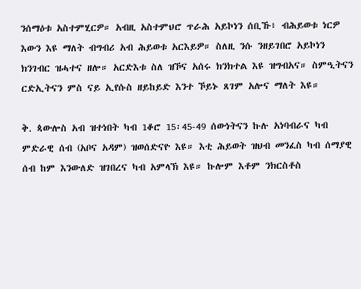ንሰማዕቱ አስተምሂርዎ። አብዚ አስተምህሮ ጥራሕ አይኮነን ሰቢኹ፥ ብሕይወቱ ነርዎ እውን እዩ ማለት ብግብሪ አብ ሕይወቱ አርእይዎ። ስለዚ ንሱ ንዘይገበሮ አይኮነን ክንገብር ዝሓተና ዘሎ። አርድእቱ ስለ ዝኾና አሰሩ ክንክተል እዩ ዝግብአና። ስምዒትናን ርድኢትናን ምስ ናይ ኢየሱስ ዘይከይድ እንተ ኾይኑ ጸገም አሎና ማለት እዩ።

ቅ. ጳውሎስ አብ ዝተነበት ካብ 1ቆሮ 15፡45-49 ሰውነትናን ኩሉ አነባብራና ካብ ምድራዊ ሰብ (አቦና አዳም) ዝወሰድናዮ እዩ። እቲ ሕይወት ዝህብ መንፈስ ካብ ሰማያዊ ሰብ ከም እንውለድ ዝገበረና ካብ አምላኽ እዩ። ኩሎም እቶም ንክርስቶስ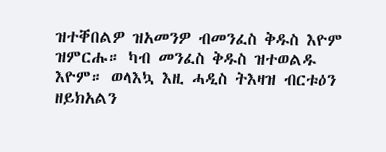ዝተቐበልዎ ዝአመንዎ ብመንፈስ ቅዱስ እዮም ዝምርሑ። ካብ መንፈስ ቅዱስ ዝተወልዱ እዮም። ወላእኳ እዚ ሓዲስ ትእዛዝ ብርቱዕን ዘይክአልን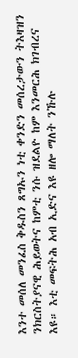እንተ መሰለ መንፈስ ቅዱስን ጸግኡን ነቲ ቀንድን መሰረታውን ትእዛዝን ንክርስትያናዊ ሕይወትና ከምቲ ንሱ ዝደልዮ ከም እንመርሕ ክገብረና እዩ። እቲ መፍትሕ አብ ኢድና እዩ ዘሎ ማለት ንኹሉ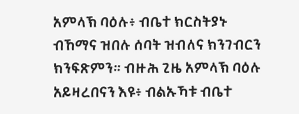አምላኽ ባዕሉ፥ ብቤተ ክርስትያኑ ብኸማና ዝበሉ ሰባት ዝብለና ክንገብርን ክንፍጽምን። ብዙሕ ጊዜ አምላኽ ባዕሉ አይዛረበናን እዩ፥ ብልኡኻቱ ብቤተ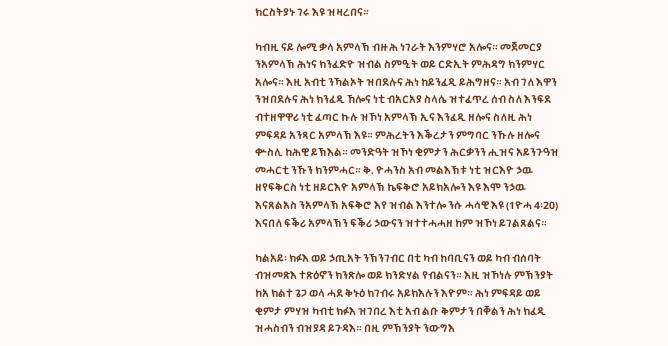ክርስትያኑ ገሩ እዩ ዝዛረበና።

ካብዚ ናይ ሎሚ ቃላ አምላኽ ብዙሕ ነገራት እንምሃሮ አሎና። መጀመርያ ንአምላኽ ሕነና ክንፈድዮ ዝብል ስምዒት ወይ ርድኢት ምሕዳግ ክንምሃር አሎና። እዚ አብቲ ንኻልኦት ዝበደሉና ሕነ ከይንፈዲ ይሕግዘና። አብ ገለ እዋን ንዝበደሉና ሕነ ክንፈዲ ኸሎና ነቲ ብአርአያ ስላሴ ዝተፈጥረ ሰብ ስለ እንፍደ ብተዘዋዋሪ ነቲ ፈጣር ኩሉ ዝኾነ አምላኽ ኢና እንፈዲ ዘሎና ስለዚ ሕነ ምፍዳይ አንጻር አምላኽ እዩ። ምሕረትን እቕረታን ምግባር ንኹሉ ዘሎና ቍስሊ ከሕዊ ይኽእል። መንድዓት ዝኾነ ቂምታን ሕርቃንን ሒዝና አይንጉዓዝ መሓርቲ ንኹን ክንምሓር። ቅ. ዮሓንስ አብ መልእኽቱ ነቲ ዝርእዮ ኃዉ ዘየፍቅርስ ነቲ ዘይርእዮ አምላኽ ኬፍቅሮ አይክአሎን እዩ እሞ ንኃዉ እናጸልአስ ንአምላኽ አፍቅሮ እየ ዝብል እንተሎ ንሱ ሓሳዊ እዩ (1ዮሓ 4፡20) እናበለ ፍቕሪ አምላኽን ፍቕሪ ኃውናን ዝተተሓሓዘ ከም ዝኾነ ይገልጸልና።

ካልአይ፡ ክፉእ ወይ ኃጢአት ንኽንገብር በቲ ካብ ከባቢናን ወይ ካብ ብሰባት ብዝመጽእ ተጽዕኖን ክንጽሎ ወይ ክንድሃል የብልናን። እዚ ዝኾነሉ ምኽንያት ከአ ክልተ ጌጋ ወላ ሓደ ቅኑዕ ክገብሩ አይክእሉን እዮም። ሕነ ምፍዳይ ወይ ቂምታ ምሃዝ ካብቲ ክፉእ ዝገበረ እቲ አብ ልቡ ቅምታን በቐልን ሕነ ክፈዲ ዝሓስብን ብዝያዳ ይጉዳእ። በዚ ምኽንያት ንውግእ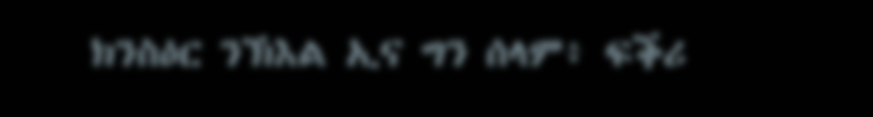ክንስዕር ንኽእል ኢና ግን ሰላም፥ ፍቕሪ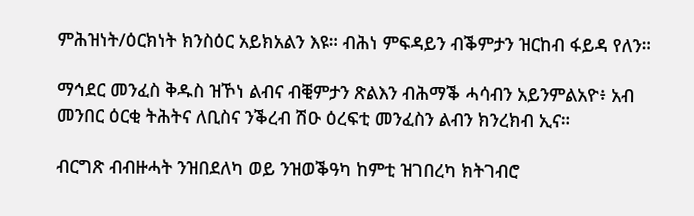ምሕዝነት/ዕርክነት ክንስዕር አይክአልን እዩ። ብሕነ ምፍዳይን ብቕምታን ዝርከብ ፋይዳ የለን።

ማኅደር መንፈስ ቅዱስ ዝኾነ ልብና ብቒምታን ጽልእን ብሕማቕ ሓሳብን አይንምልአዮ፥ አብ መንበር ዕርቂ ትሕትና ለቢስና ንቕረብ ሽዑ ዕረፍቲ መንፈስን ልብን ክንረክብ ኢና።

ብርግጽ ብብዙሓት ንዝበደለካ ወይ ንዝወቕዓካ ከምቲ ዝገበረካ ክትገብሮ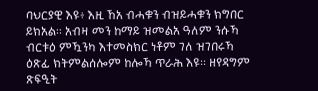ባህርያዊ እዩ፥ እዚ ኸአ ብሓቁን ብዝይሓቁን ክግበር ይክአል። አብዛ መን ከማይ ዝመልአ ዓለም ንሱኻ ብርቱዕ ምዃንካ እተመስክር ነቶም ገለ ዝገበሩኻ ዕጽፊ ክትምልሰሎም ከሎኻ ጥራሕ እዩ። ዘየዳግም ጽፍዒት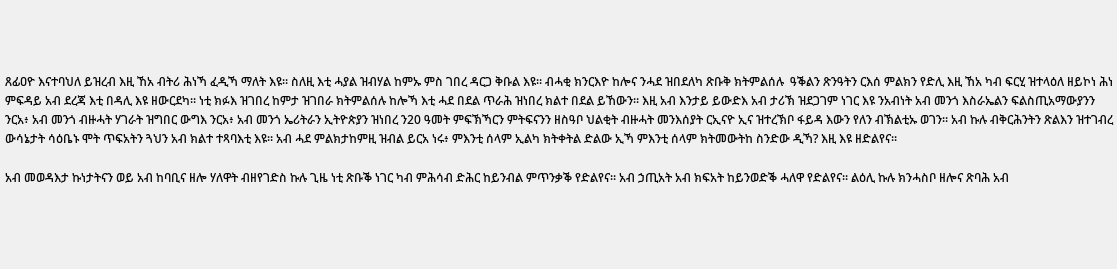ጸፊዐዮ እናተባህለ ይዝረብ እዚ ኸአ ብትሪ ሕነኻ ፈዲኻ ማለት እዩ። ስለዚ እቲ ሓያል ዝብሃል ከምኡ ምስ ገበረ ዳርጋ ቅቡል እዩ። ብሓቂ ክንርእዮ ከሎና ንሓደ ዝበደለካ ጽቡቅ ክትምልሰሉ  ዓቕልን ጽንዓትን ርእሰ ምልክን የድሊ እዚ ኸአ ካብ ፍርሂ ዝተላዕለ ዘይኮነ ሕነ ምፍዳይ አብ ደረጃ እቲ በዳሊ እዩ ዘውርደካ። ነቲ ክፉእ ዝገበረ ከምታ ዝገበራ ክትምልሰሉ ከሎኻ እቲ ሓደ በደል ጥራሕ ዝነበረ ክልተ በደል ይኸውን። እዚ አብ እንታይ ይውድእ አብ ታሪኽ ዝደጋገም ነገር እዩ ንአብነት አብ መንጎ እስራኤልን ፍልስጢአማውያንን ንርአ፥ አብ መንጎ ብዙሓት ሃገራት ዝግበር ውግእ ንርአ፥ አብ መንጎ ኤሪትራን ኢትዮጵያን ዝነበረ ን20 ዓመት ምፍኽኻርን ምትፍናንን ዘስዓቦ ህልቂት ብዙሓት መንእሰያት ርኢናዮ ኢና ዝተረኽቦ ፋይዳ እውን የለን ብኽልቲኡ ወገን። አብ ኩሉ ብቅርሕንትን ጽልእን ዝተገብረ ውሳኔታት ሳዕቤኑ ሞት ጥፍአትን ጓህን አብ ክልተ ተጻባእቲ እዩ። አብ ሓደ ምልክታከምዚ ዝብል ይርአ ነሩ፥ ምእንቲ ሰላም ኢልካ ክትቀትል ድልው ኢኻ ምእንቲ ሰላም ክትመውትከ ስንድው ዲኻ? እዚ እዩ ዘድልየና።

አብ መወዳእታ ኩነታትናን ወይ አብ ከባቢና ዘሎ ሃለዋት ብዘየገድስ ኩሉ ጊዜ ነቲ ጽቡቕ ነገር ካብ ምሕሳብ ድሕር ከይንብል ምጥንቃቕ የድልየና። አብ ኃጢአት አብ ክፍአት ከይንወድቕ ሓለዋ የድልየና። ልዕሊ ኩሉ ክንሓስቦ ዘሎና ጽባሕ አብ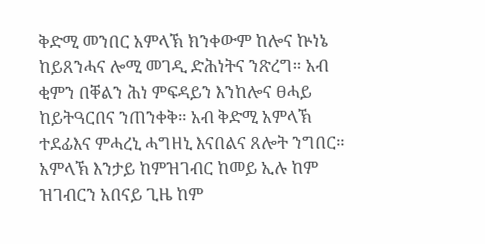ቅድሚ መንበር አምላኽ ክንቀውም ከሎና ኵነኔ ከይጸንሓና ሎሚ መገዲ ድሕነትና ንጽረግ። አብ ቂምን በቐልን ሕነ ምፍዳይን እንከሎና ፀሓይ ከይትዓርበና ንጠንቀቅ። አብ ቅድሚ አምላኽ ተደፊእና ምሓረኒ ሓግዘኒ እናበልና ጸሎት ንግበር። አምላኽ እንታይ ከምዝገብር ከመይ ኢሉ ከም ዝገብርን አበናይ ጊዜ ከም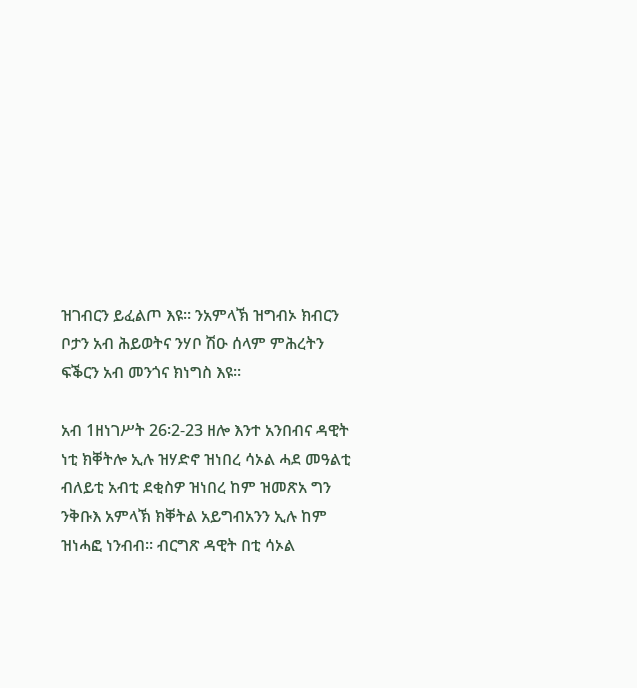ዝገብርን ይፈልጦ እዩ። ንአምላኽ ዝግብኦ ክብርን ቦታን አብ ሕይወትና ንሃቦ ሽዑ ሰላም ምሕረትን ፍቕርን አብ መንጎና ክነግስ እዩ።

አብ 1ዘነገሥት 26፡2-23 ዘሎ እንተ አንበብና ዳዊት ነቲ ክቐትሎ ኢሉ ዝሃድኖ ዝነበረ ሳኦል ሓደ መዓልቲ ብለይቲ አብቲ ደቂስዎ ዝነበረ ከም ዝመጽአ ግን ንቅቡእ አምላኽ ክቐትል አይግብአንን ኢሉ ከም ዝነሓፎ ነንብብ። ብርግጽ ዳዊት በቲ ሳኦል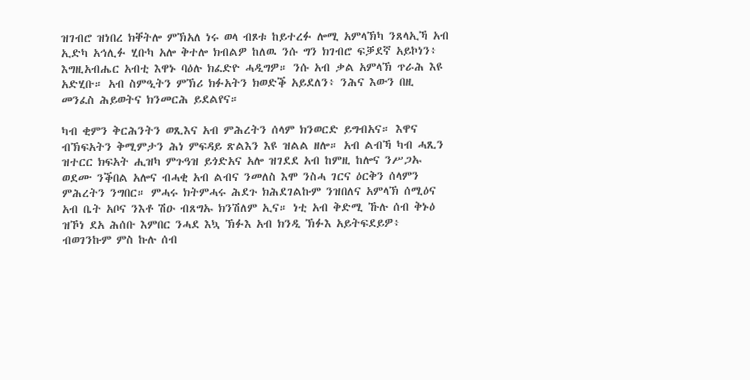ዝገብሮ ዝነበረ ክቐትሎ ምኽአለ ነሩ ወላ ብጾቱ ከይተረፉ ሎሚ አምላኽካ ንጸላኢኻ አብ ኢድካ አኅሊፉ ሂቡካ አሎ ቅተሎ ክብልዎ ከለዉ ንሱ ግን ክገብሮ ፍቓደኛ አይኮነን፥ እግዚአብሔር አብቲ እዋኑ ባዕሉ ክፈድዮ ሓዲግዎ። ንሱ አብ ቃል አምላኽ ጥራሕ እዩ አድሂቡ። አብ ስምዒትን ምኽሪ ክፉአትን ክወድቕ አይደለን፥ ንሕና እውን በዚ መንፈስ ሕይወትና ክንመርሕ ይደልየና።

ካብ ቂምን ቅርሕንትን ወጺእና አብ ምሕረትን ሰላም ክንወርድ ይግብአና። እዋና ብኽፍአትን ቅሚምታን ሕነ ምፍዳይ ጽልእን እዩ ዝልል ዘሎ። አብ ልብኻ ካብ ሓጺን ዝተርር ክፍአት ሒዝካ ምጉዓዝ ይጎድአና አሎ ዝገደደ አብ ከምዚ ከሎና ንሥጋኡ ወደሙ ንቕበል አሎና ብሓቂ አብ ልብና ንመለስ እሞ ንስሓ ገርና ዕርቅን ሰላምን ምሕረትን ንግበር። ምሓሩ ክትምሓሩ ሕደጉ ክሕደገልኩም ንዝበለና አምላኽ ሰሚዕና አብ ቤት አቦና ንእቶ ሽዑ ብጸግኡ ክንሽለም ኢና። ነቲ አብ ቅድሚ ኹሉ ሰብ ቅኑዕ ዝኾነ ደአ ሕሰቡ እምበር ንሓደ እኳ ኽፉእ አብ ክንዲ ኽፉእ አይትፍደይዎ፥ ብወገንኩም ምስ ኩሉ ሰብ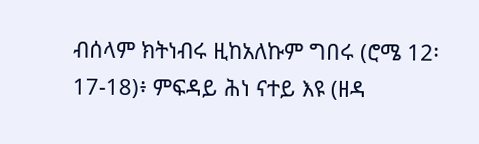ብሰላም ክትነብሩ ዚከአለኩም ግበሩ (ሮሜ 12፡17-18)፥ ምፍዳይ ሕነ ናተይ እዩ (ዘዳ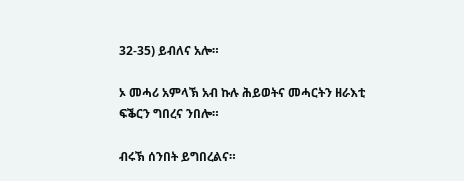32-35) ይብለና አሎ።

ኦ መሓሪ አምላኽ አብ ኩሉ ሕይወትና መሓርትን ዘራእቲ ፍቕርን ግበረና ንበሎ።

ብሩኽ ሰንበት ይግበረልና።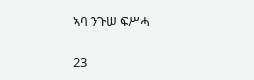ኣባ ንጉሠ ፍሥሓ

23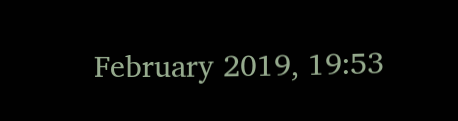February 2019, 19:53